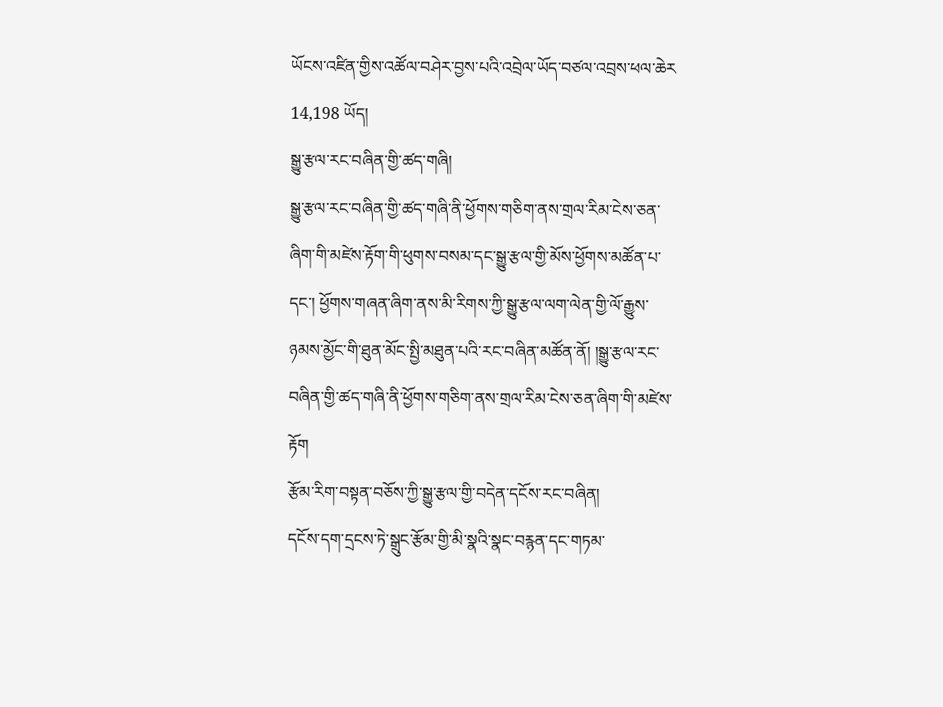ཡོངས་འཛིན་གྱིས་འཚོལ་བཤེར་བྱས་པའི་འབྲེལ་ཡོད་བཙལ་འབྲས་ཕལ་ཆེར 14,198 ཡོད།
སྒྱུ་རྩལ་རང་བཞིན་གྱི་ཚད་གཞི།
སྒྱུ་རྩལ་རང་བཞིན་གྱི་ཚད་གཞི་ནི་ཕྱོགས་གཅིག་ནས་གྲལ་རིམ་ངེས་ཅན་ཞིག་གི་མཛེས་རྟོག་གི་ཕུགས་བསམ་དང་སྒྱུ་རྩལ་གྱི་མོས་ཕྱོགས་མཚོན་པ་དང་། ཕྱོགས་གཞན་ཞིག་ནས་མི་རིགས་ཀྱི་སྒྱུ་རྩལ་ལག་ལེན་གྱི་ལོ་རྒྱུས་ཉམས་མྱོང་གི་ཐུན་མོང་སྤྱི་མཐུན་པའི་རང་བཞིན་མཚོན་ནོ། །སྒྱུ་རྩལ་རང་བཞིན་གྱི་ཚད་གཞི་ནི་ཕྱོགས་གཅིག་ནས་གྲལ་རིམ་ངེས་ཅན་ཞིག་གི་མཛེས་རྟོག
རྩོམ་རིག་བསྟན་བཅོས་ཀྱི་སྒྱུ་རྩལ་གྱི་བདེན་དངོས་རང་བཞིན།
དངོས་དག་དྲངས་ཏེ་སྒྲུང་རྩོམ་གྱི་མི་སྣའི་སྣང་བརྙན་དང་གཏམ་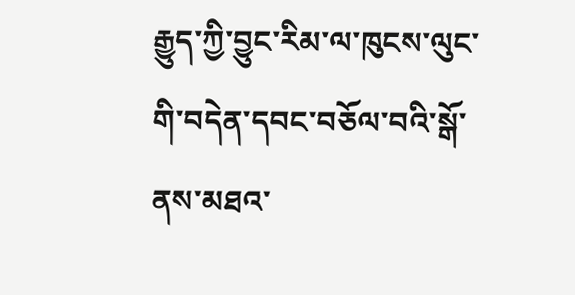རྒྱུད་ཀྱི་བྱུང་རིམ་ལ་ཁུངས་ལུང་གི་བདེན་དབང་བཅོལ་བའི་སྒོ་ནས་མཐའ་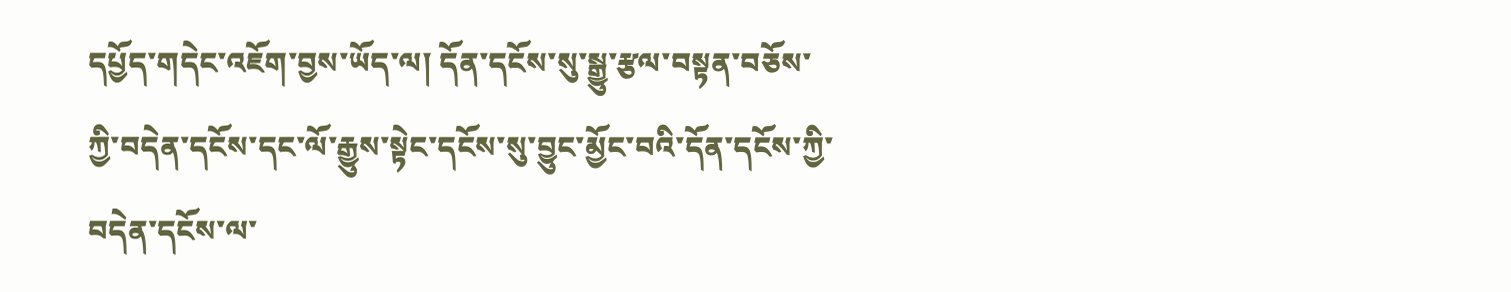དཔྱོད་གདེང་འཇོག་བྱས་ཡོད་ལ། དོན་དངོས་སུ་སྒྱུ་རྩལ་བསྟན་བཅོས་ཀྱི་བདེན་དངོས་དང་ལོ་རྒྱུས་སྟེང་དངོས་སུ་བྱུང་མྱོང་བའི་དོན་དངོས་ཀྱི་བདེན་དངོས་ལ་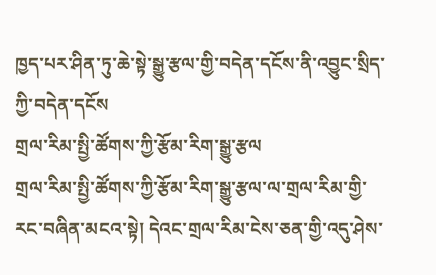ཁྱད་པར་ཤིན་ཏུ་ཆེ་སྟེ་སྒྱུ་རྩལ་གྱི་བདེན་དངོས་ནི་འབྱུང་སྲིད་ཀྱི་བདེན་དངོས
གྲལ་རིམ་སྤྱི་ཚོགས་ཀྱི་རྩོམ་རིག་སྒྱུ་རྩལ
གྲལ་རིམ་སྤྱི་ཚོགས་ཀྱི་རྩོམ་རིག་སྒྱུ་རྩལ་ལ་གྲལ་རིམ་གྱི་རང་བཞིན་མངའ་སྟེ། དེའང་གྲལ་རིམ་ངེས་ཅན་གྱི་འདུ་ཤེས་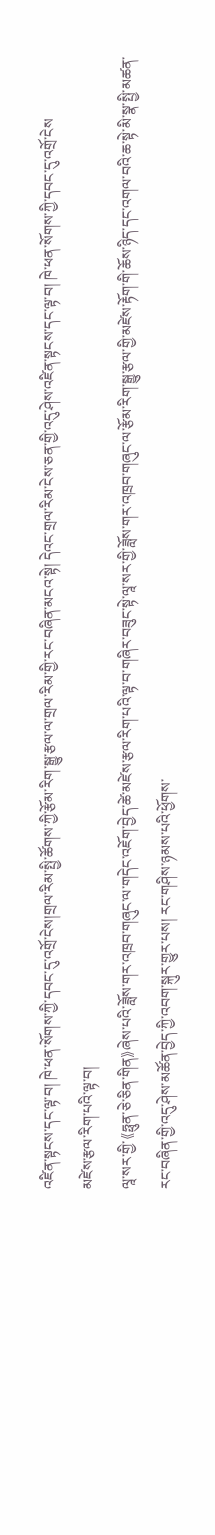འཛིན་སྟངས་དང་ལྟ་བ། ཁེ་ཕན་སོགས་ཀྱི་དབང་དུ་འགྲོ་ངེས།གྲལ་རིམ་སྤྱི་ཚོགས་ཀྱི་རྩོམ་རིག་སྒྱུ་རྩལ་ལ་གྲལ་རིམ་གྱི་རང་བཞིན་མངའ་སྟེ། དེའང་གྲལ་རིམ་ངེས་ཅན་གྱི་འདུ་ཤེས་འཛིན་སྟངས་དང་ལྟ་བ། ཁེ་ཕན་སོགས་ཀྱི་དབང་དུ་འགྲོ་ངེས
མཛེས་རྩལ་རིག་པའི་ལྟ་བ།
ལཱ་སར་གྱི་《ཧྥུན་ཅེ་ཅིན་གིན》ཞེས་པའི་ཟློས་གར་འཁྲབ་གཞུང་ལ་གདེང་འཇོག་བྱེད་ཚེ་མཛེས་རྩལ་རིག་པའི་ལྟ་བ་གཞིར་བཟུང་སྟེ་ལཱ་སར་གྱི་ཟློས་གར་འཁྲབ་གཞུང་ལ་རྩོམ་རིག་སྒྱུ་རྩལ་གྱི་མཛེས་རྟོག་གི་ཆོས་ཉིད་དང་འགལ་བའི་ཆ་སྟེ་མི་སྣ་སྤྱི་མཚན་རང་བཞིན་གྱི་འདུ་ཤེས་མཚོན་བྱེད་ཀྱི་འབག་སྐུར་གྱུར་པས། རང་གཤིས་ཉམས་པའི་ཕྱོགས་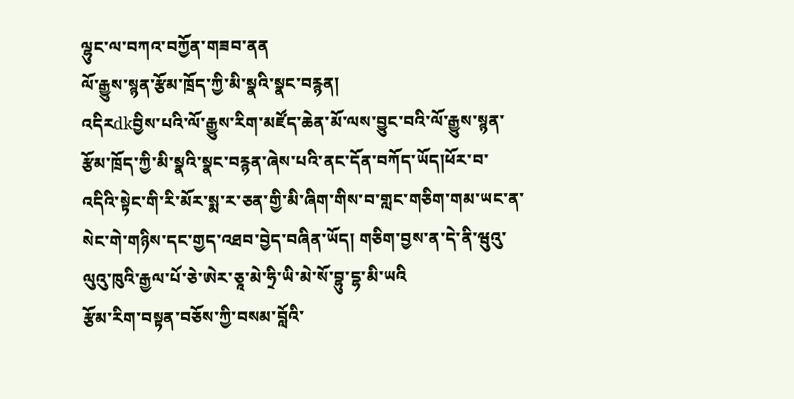ལྷུང་ལ་བཀའ་བཀྱོན་གཟབ་ནན
ལོ་རྒྱུས་སྙན་རྩོམ་ཁྲོད་ཀྱི་མི་སྣའི་སྣང་བརྙན།
འདིརdkབྱིས་པའི་ལོ་རྒྱུས་རིག་མཛོད་ཆེན་མོ་ལས་བྱུང་བའི་ལོ་རྒྱུས་སྙན་རྩོམ་ཁྲོད་ཀྱི་མི་སྣའི་སྣང་བརྙན་ཞེས་པའི་ནང་དོན་བཀོད་ཡོད།ཕོར་བ་འདིའི་སྟེང་གི་རི་མོར་སྨ་ར་ཅན་གྱི་མི་ཞིག་གིས་བ་གླང་གཅིག་གམ་ཡང་ན་སེང་གེ་གཉིས་དང་གྱད་འཐབ་བྱེད་བཞིན་ཡོད། གཅིག་བྱས་ན་དེ་ནི་ཝུའུ་ལུའུ་ཁུའི་རྒྱལ་པོ་ཅེ་ཨེར་ཅཱ་མེ་ཧྲི་ཡི་མེ་སོ་བྷུ་དྷ་མི་ཡའི
རྩོམ་རིག་བསྟན་བཅོས་ཀྱི་བསམ་བློའི་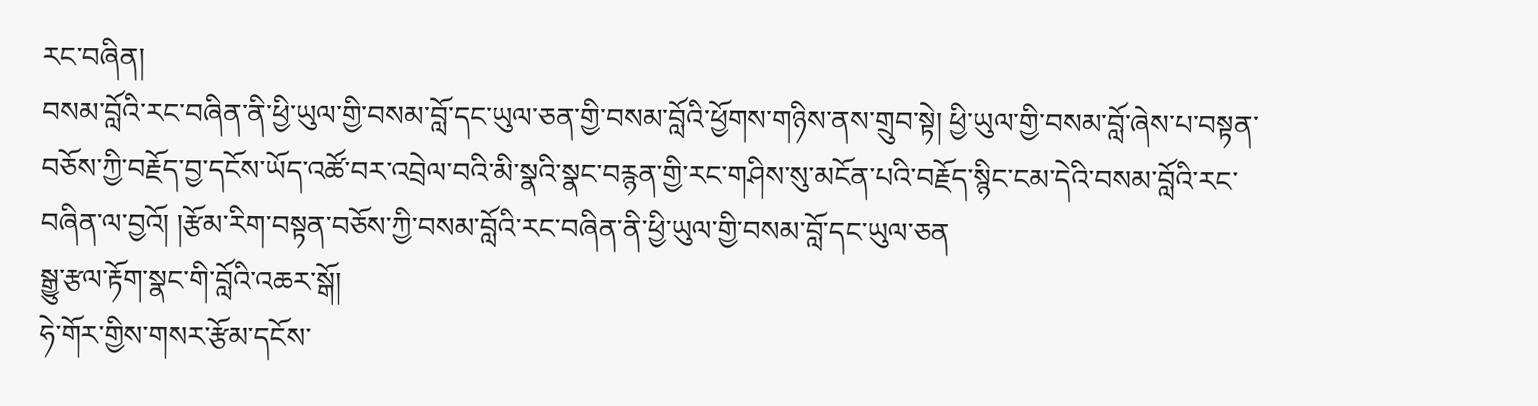རང་བཞིན།
བསམ་བློའི་རང་བཞིན་ནི་ཕྱི་ཡུལ་གྱི་བསམ་བློ་དང་ཡུལ་ཅན་གྱི་བསམ་བློའི་ཕྱོགས་གཉིས་ནས་གྲུབ་སྟེ། ཕྱི་ཡུལ་གྱི་བསམ་བློ་ཞེས་པ་བསྟན་བཅོས་ཀྱི་བརྗོད་བྱ་དངོས་ཡོད་འཚོ་བར་འབྲེལ་བའི་མི་སྣའི་སྣང་བརྙན་གྱི་རང་གཤིས་སུ་མངོན་པའི་བརྗོད་སྙིང་ངམ་དེའི་བསམ་བློའི་རང་བཞིན་ལ་བྱའོ། །རྩོམ་རིག་བསྟན་བཅོས་ཀྱི་བསམ་བློའི་རང་བཞིན་ནི་ཕྱི་ཡུལ་གྱི་བསམ་བློ་དང་ཡུལ་ཅན
སྒྱུ་རྩལ་རྟོག་སྣང་གི་བློའི་འཆར་སྒོ།
ཧེ་གོར་གྱིས་གསར་རྩོམ་དངོས་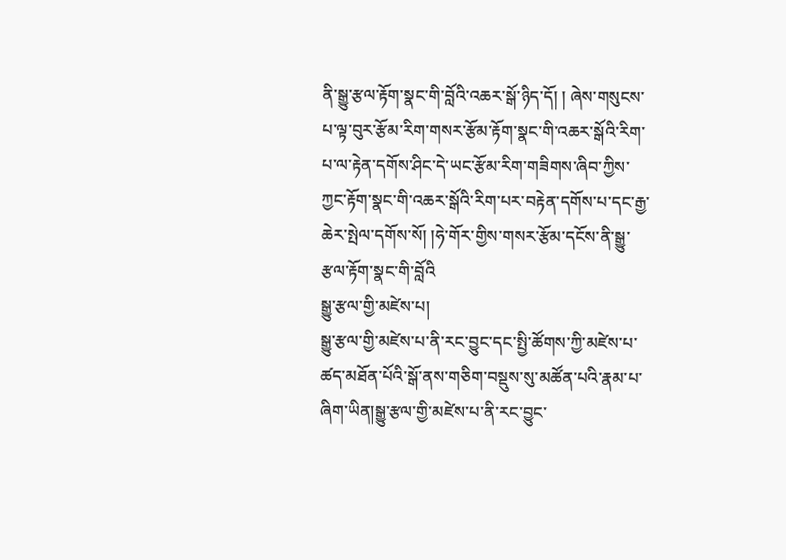ནི་སྒྱུ་རྩལ་རྟོག་སྣང་གི་བློའི་འཆར་སྒོ་ཉིད་དོ། ། ཞེས་གསུངས་པ་ལྟ་བུར་རྩོམ་རིག་གསར་རྩོམ་རྟོག་སྣང་གི་འཆར་སྒོའི་རིག་པ་ལ་རྟེན་དགོས་ཤིང་དེ་ཡང་རྩོམ་རིག་གཟིགས་ཞིབ་ཀྱིས་ཀྱང་རྟོག་སྣང་གི་འཆར་སྒོའི་རིག་པར་བརྟེན་དགོས་པ་དང་རྒྱ་ཆེར་སྤེལ་དགོས་སོ། །ཧེ་གོར་གྱིས་གསར་རྩོམ་དངོས་ནི་སྒྱུ་རྩལ་རྟོག་སྣང་གི་བློའི
སྒྱུ་རྩལ་གྱི་མཛེས་པ།
སྒྱུ་རྩལ་གྱི་མཛེས་པ་ནི་རང་བྱུང་དང་སྤྱི་ཚོགས་ཀྱི་མཛེས་པ་ཚད་མཐོན་པོའི་སྒོ་ནས་གཅིག་བསྡུས་སུ་མཚོན་པའི་རྣམ་པ་ཞིག་ཡིན།སྒྱུ་རྩལ་གྱི་མཛེས་པ་ནི་རང་བྱུང་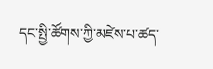དང་སྤྱི་ཚོགས་ཀྱི་མཛེས་པ་ཚད་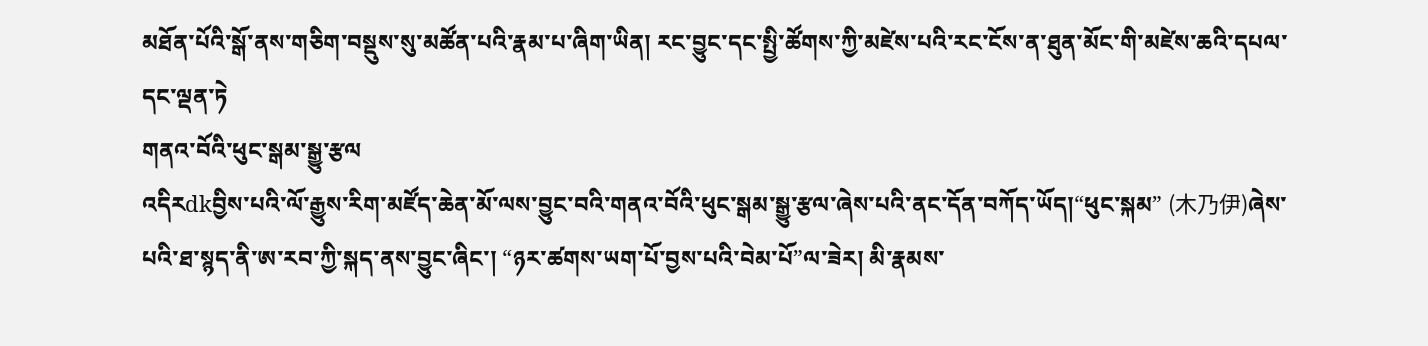མཐོན་པོའི་སྒོ་ནས་གཅིག་བསྡུས་སུ་མཚོན་པའི་རྣམ་པ་ཞིག་ཡིན། རང་བྱུང་དང་སྤྱི་ཚོགས་ཀྱི་མཛེས་པའི་རང་ངོས་ན་ཐུན་མོང་གི་མཛེས་ཆའི་དཔལ་དང་ལྡན་ཏེ
གནའ་བོའི་ཕུང་སྒམ་སྒྱུ་རྩལ
འདིརdkབྱིས་པའི་ལོ་རྒྱུས་རིག་མཛོད་ཆེན་མོ་ལས་བྱུང་བའི་གནའ་བོའི་ཕུང་སྒམ་སྒྱུ་རྩལ་ཞེས་པའི་ནང་དོན་བཀོད་ཡོད།“ཕུང་སྐམ” (木乃伊)ཞེས་པའི་ཐ་སྙད་ནི་ཨ་རབ་ཀྱི་སྐད་ནས་བྱུང་ཞིང་། “ཉར་ཚགས་ཡག་པོ་བྱས་པའི་བེམ་པོ”ལ་ཟེར། མི་རྣམས་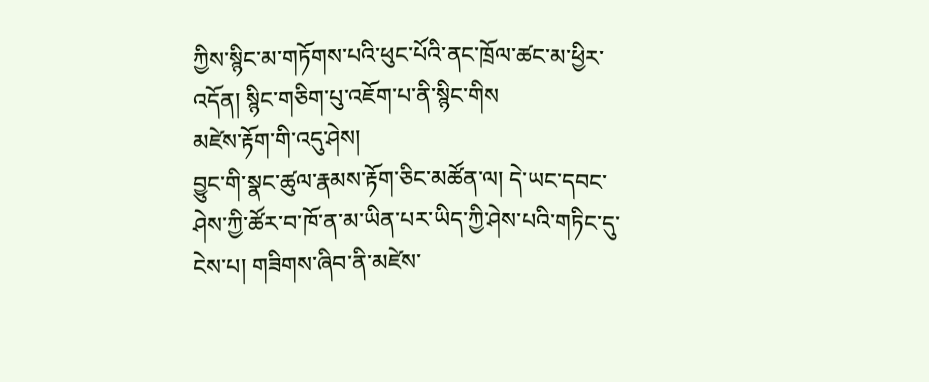ཀྱིས་སྙིང་མ་གཏོགས་པའི་ཕུང་པོའི་ནང་ཁྲོལ་ཚང་མ་ཕྱིར་འདོན། སྙིང་གཅིག་པུ་འཇོག་པ་ནི་སྙིང་གིས
མཛེས་རྟོག་གི་འདུ་ཤེས།
བྱུང་གི་སྣང་ཚུལ་རྣམས་རྟོག་ཅིང་མཚོན་ལ། དེ་ཡང་དབང་ཤེས་ཀྱི་ཚོར་བ་ཁོ་ན་མ་ཡིན་པར་ཡིད་ཀྱི་ཤེས་པའི་གཏིང་དུ་ངེས་པ། གཟིགས་ཞིབ་ནི་མཛེས་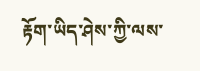རྟོག་ཡིད་ཤེས་ཀྱི་ལས་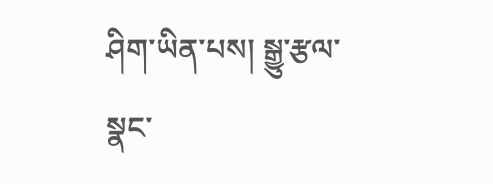ཤིག་ཡིན་པས། སྒྱུ་རྩལ་སྣང་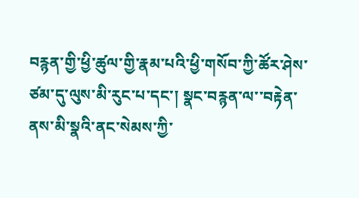བརྙན་གྱི་ཕྱི་ཚུལ་གྱི་རྣམ་པའི་ཕྱི་གསོབ་ཀྱི་ཚོར་ཤེས་ཙམ་དུ་ལུས་མི་རུང་པ་དང་། སྣང་བརྙན་ལ་་བརྟེན་ནས་མི་སྣའི་ནང་སེམས་ཀྱི་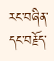རང་བཞིན་དང་བརྗོད་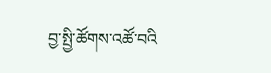བྱ་སྤྱི་ཚོགས་འཚོ་བའི